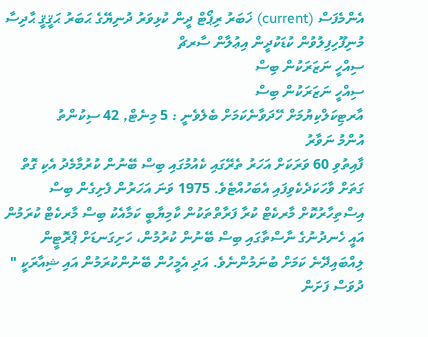އެންމެފަސް (current) ޚަބަރު ރިޕޯޓް ދީން ކުޅިވަރު ދުނިޔޭގެ ޙަބަރު ޙަޤީޤީ ޙާދިސާ މުނިފޫހިފިލުވުން ކުޑަކުދީން އިޢުލާން ސާރޗް
ސިއްހީ ނަޒަރަކުން ބިސް
ސިއްހީ ނަޒަރަކުން ބިސް
އާރޓިކަލްކިޔުމަށް ހޭދަވާނެކަމަށް ބެލެވެނީ : 5 މިނެޓް, 42 ސިކުންތު
އުންމު ނަވާރު
ފާއިތުވި 60 ވަރަކަށް އަހަރު ތެރޭގައި ކެއުމުގައި ބިސް ބޭނުން ކުރުމާމެދު އެކި ގޮތް ގަތަށް ވާހަކަދެކެވިފައި އެބަހުއްޓެވެ. 1975 ވަނަ އަހަރުން ފެށިގެން ބިސް އިސްތިހާރުކޮށް މާރކެޓް ކުރާ ފަރާތްތަކުން ކާމިޔާބީ ކަމާއެކު ބިސް މާރކެޓް ކުރަމުން އައީ ހެނދުނުގެ ނާސްތާގައި ބިސް ބޭނުން ކުރުމުން، ހަށިގަނޑަށް ޕްރޮޓީން ލިއްބައިދޭނެ ކަމަށް ބުނަމުންނެވެ. އަދި އެމީހުން ބޭނުންކުރަމުން އައި ޝިއާރަކީ " ދުވަސް ފަށަން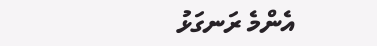އެންމެ ރަނގަޅު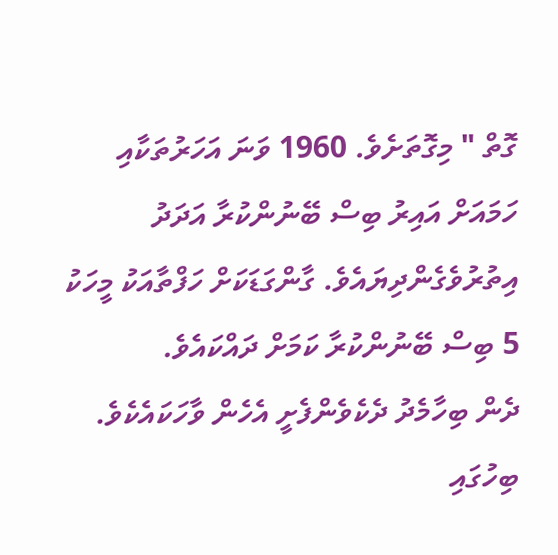ގޮތް " މިގޮތަށެވެ. 1960 ވަނަ އަހަރުތަކާއި ހަމައަށް އައިރު ބިސް ބޭނުންކުރާ އަދަދު އިތުރުވެގެންދިޔައެވެ. ގާންގަޑަކަށް ހަފްތާއަކު މީހަކު 5 ބިސް ބޭނުންކުރާ ކަމަށް ދައްކައެވެ.
ދެން ބިހާމެދު ދެކެވެންފެށީ އެހެން ވާހަކައެކެވެ. ބިހުގައި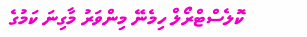ކޮލެސްޓްރޯލް ހިމެނޭ މިންވަރު މާގިނަ ކަމުގެ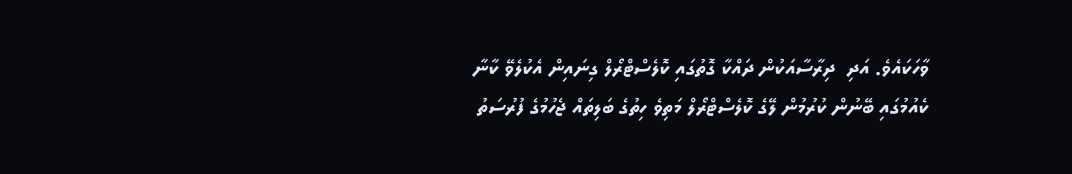ވާހަކައެވެ. އަދި  ދިރާސާއަކުން ދައްކާ ގޮތުގައި ކޮލެސްޓްރޯލް ގިނައިން އެކުލެވޭ ކާނާ ކެއުމުގައި ބޭނުން ކުރުމުން ލޭގެ ކޮލެސްޓްރޯލް މަތިވެ ހިތުގެ ބަލިތައް ޖެހުމުގެ ފުރުސަތު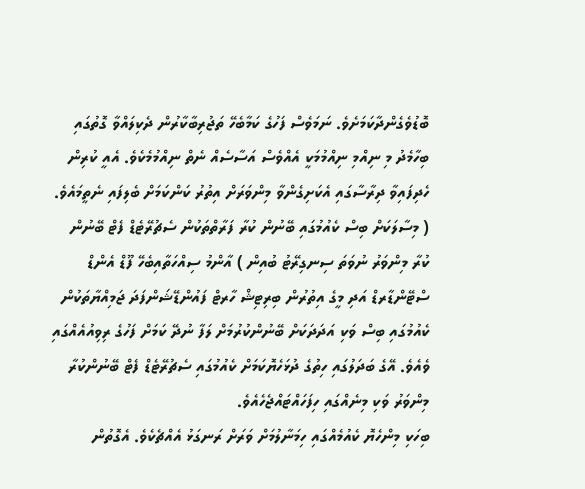ބޮޑުވެގެންދާކަމަށެވެ. ނަމަވެސް ފަހުގެ ކަމާބެހޭ ތަޖުރިބާކާރުން ދެކިލައްވާ ގޮތުގައި ބިހާމެދު މި ނިއްމި ނިއްމުމަކީ އެއްވެސް އަސާސެއް ނެތް ނިއްމުމެކެވެ. އެއީ ކުރިން ހެދިފައިވާ ދިރާސާގައި އެކަށިގެންވާ މިންވަރަށް އިތުރު ކަންކަމަށް ބެލިފައި ނެތީމައެވެ. ( މިސާލަކަށް ބިސް ކެއުމުގައި ބޭނުން ކުރާ ފަރާތްތަކުން ސެޗުރޭޓެޑް ފެޓް ބޭނުން ކުރާ މިންވަރު ނުވަތަ ސިނގިރޭޓު ބުއިން ) އާންމު ސިއްހަތާއިބެހޭ ފޫޑް އެންޑް ސްޓޭންޑާރޑް އަދި މީގެ އިތުރުން ބިރިޓިޝް ހާރޓް ފައުންޑޭޝަންފަދަ ޖަމިއްޔާތަކުން ކެއުމުގައި ބިސް ވަކި އަދަދަކަށް ބޭނުންކުރުމަށް ލަފާ ނުދޭ ކަމަށް ފަހުގެ ރިވިއުއެއްގައި ވެއެވެ. އޭގެ ބަދަލުގައި ހިތުގެ ދުޅަހެޔޮކަމަށް ކެއުމުގައި ސެޗުރޭޓެޑް ފެޓް ބޭނުންކުރާ މިންވަރު ވަކި މިނެއްގައި ހިފަހައްޓައްޖެހެއެވެ.
ބިހަކި މިންހެޔޮ ކެއުމެއްގައި ހިމަނާލުމަށް ވަރަށް ރަނގަޅު އެއްޗެކެވެ. އެގޮތުން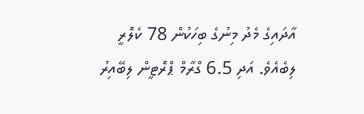އާދައިގެ މެދު މިނުގެ ބިހަކުން 78 ކެލޮރީ ލިބެއެވެ. އަދި 6.5 ގްރާމް ޕްރޮޓީން ލިބޭއިރު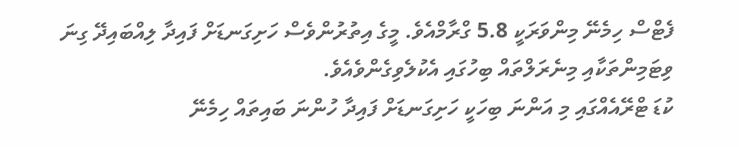ފެޓްސް ހިމެނޭ މިންވަރަކީ 5.8 ގްރާމްއެވެ. މީގެ އިތުރުންވެސް ހަށިގަނޑަށް ފައިދާ ލިއްބައިދޭ ގިނަ ވިޓަމިންތަކާއި މިނެރަލްތައް ބިހުގައި އެކުލެވިގެންވެއެވެ.
ކުޑަ ޓްރޭއެއްގައި މި އަންނަ ބިހަކީ ހަށިގަނޑަށް ފައިދާ ހުންނަ ބައިތައް ހިމެނޭ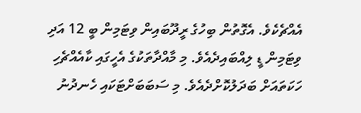އެއްޗެކެވެ. އެގޮތުން ބިހުގެ ރީދޫބައިން ވިޓަމިން ބީ 12 އަދި ވިޓަމިން ޑީ ލިއްބައިދެއެވެ. މި މާއްދާތަކުގެ އެހީގައި ކާއެއްޗެހި ހަކަތައަށް ބަދަލުކޮށްދެއެވެ. މި ސަބަބަށްޓަކައި ހެނދުނު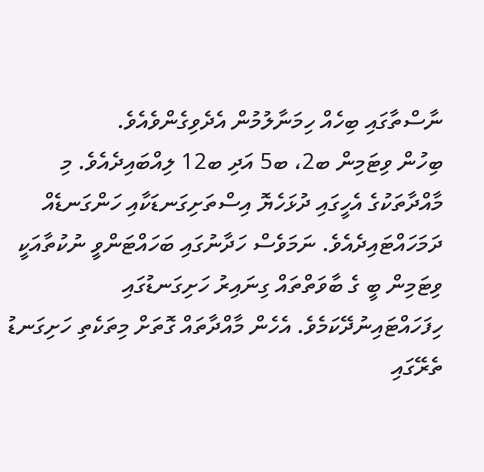ނާސްތާގައި ބިހެއް ހިމަނާލުމުން އެދެވިގެންވެއެވެ.
ބިހުން ވިޓަމިން ބ2، ބ5 އަދި ބ12 ލިއްބައިދެއެވެ. މި މާއްދާތަކުގެ އެހީގައި ދުޅަހެޔޮ އިސްތަށިގަނޑަކާއި ހަންގަނޑެއް ދަމަހައްޓައިދެއެވެ. ނަމަވެސް ހަދާނުގައި ބަހައްޓަންވީ ނުކުތާއަކީ ވިޓަމިން ބީ ގެ ބާވަތްތައް ގިނައިރު ހަށިގަނޑުގައި ހިފަހައްޓައިނުދޭކަމެވެ. އެހެން މާއްދާތައް ގޮތަށް މިތަކެތި ހަށިގަނޑު ތެރޭގައި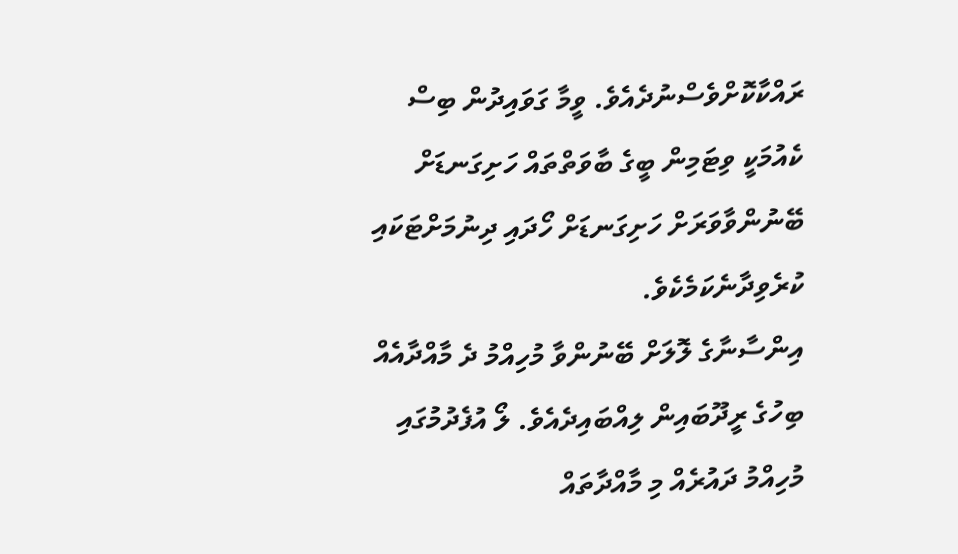ރައްކާކޮށްވެސްނުދެއެވެ. ވީމާ ގަވައިދުން ބިސް ކެއުމަކީ ވިޓަމިން ބީގެ ބާވަތްތައް ހަށިގަނޑަށް ބޭނުންވާވަރަށް ހަށިގަނޑަށް ހޯދައި ދިނުމަށްޓަކައި ކުރެވިދާނެކަމެކެވެ.
އިންސާނާގެ ލޮލަށް ބޭނުންވާ މުހިއްމު ދެ މާއްދާއެއް ބިހުގެ ރީދޫބައިން ލިއްބައިދެއެވެ. ލޯ އުފެދުމުގައި މުހިއްމު ދައުރެއް މި މާއްދާތައް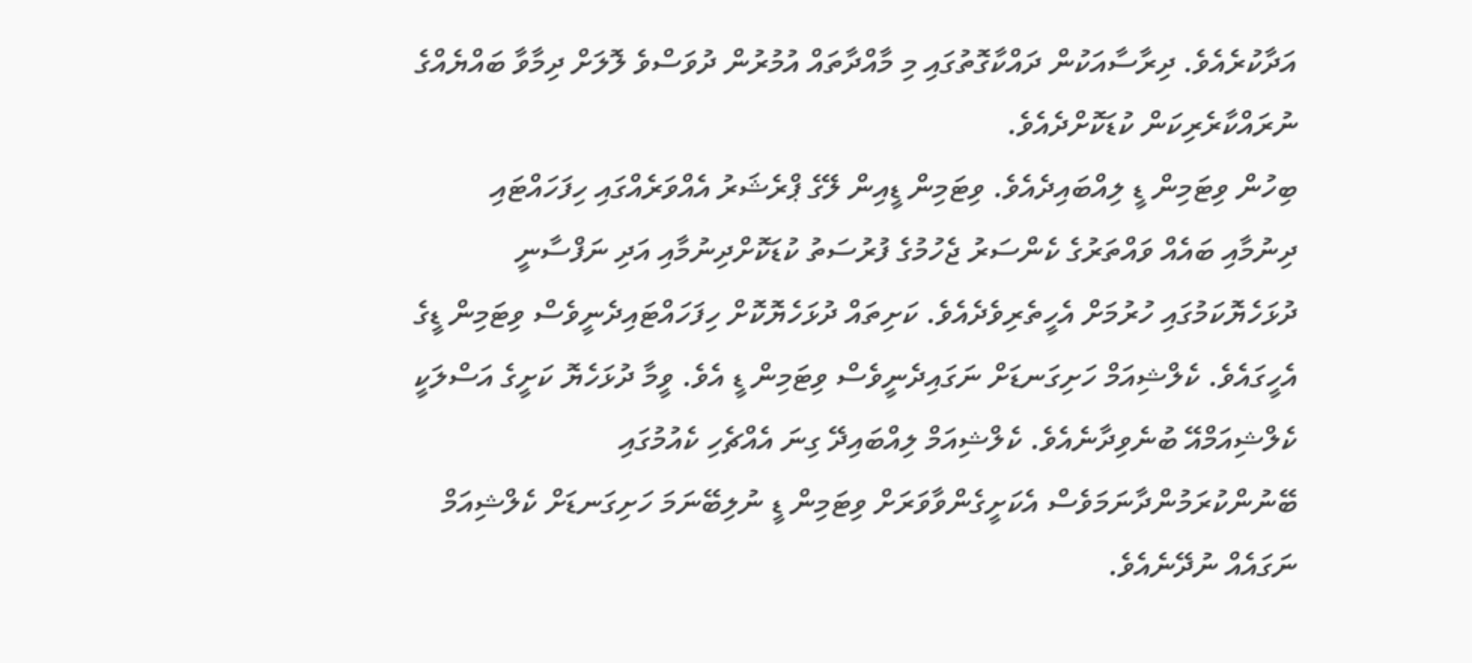އަދާކުރެއެވެ. ދިރާސާއަކުން ދައްކާގޮތުގައި މި މާއްދާތައް އުމުރުން ދުވަސްވެ ލޮލަށް ދިމާވާ ބައްޔެއްގެ ނުރައްކާރެރިކަން ކުޑަކޮށްދެއެވެ.
ބިހުން ވިޓަމިން ޑީ ލިއްބައިދެއެވެ. ވިޓަމިން ޑީއިން ލޭގެ ޕްރެޝަރު އެއްވަރެއްގައި ހިފަހައްޓައި ދިނުމާއި ބައެއް ވައްތަރުގެ ކެންސަރު ޖެހުމުގެ ފުރުސަތު ކުޑަކޮށްދިނުމާއި އަދި ނަފްސާނީ ދުޅަހެޔޮކަމުގައި ހުރުމަށް އެހީތެރިވެދެއެވެ. ކަށިތައް ދުޅަހެޔޮކޮށް ހިފަހައްޓައިދެނީވެސް ވިޓަމިން ޑީގެ އެހީގައެވެ. ކެލްޝިއަމް ހަށިގަނޑަށް ނަގައިދެނީވެސް ވިޓަމިން ޑީ އެވެ. ވީމާ ދުޅަހެޔޮ ކަށީގެ އަސްލަކީ ކެލްޝިއަމްއޭ ބުނެވިދާނެއެވެ. ކެލްޝިއަމް ލިއްބައިދޭ ގިނަ އެއްޗެހި ކެއުމުގައި ބޭނުންކުރަމުންދާނަމަވެސް އެކަށީގެންވާވަރަށް ވިޓަމިން ޑީ ނުލިބޭނަމަ ހަށިގަނޑަށް ކެލްޝިއަމް ނަގައެއް ނުދޭނެއެވެ.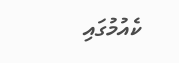ކެއުމުގައި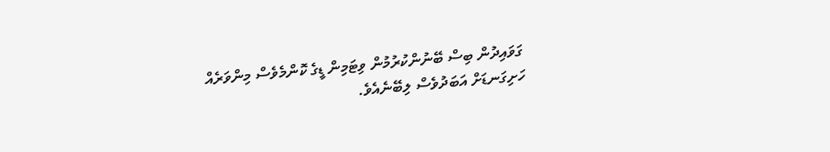ގަވައިދުން ބިސް ބޭނުންކުރުމުން ވިޓަމިން ޑީގެ ކޮންމެވެސް މިންވަރެއް ހަށިގަނޑަށް އަބަދުވެސް ލިބޭނެއެވެ.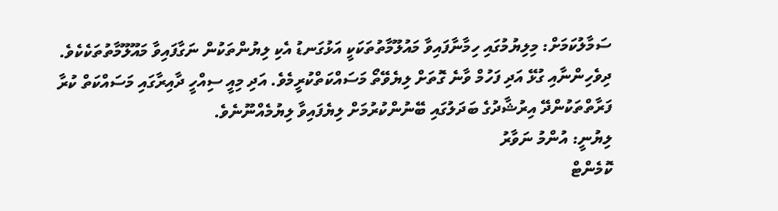ސަމާލުކަމަށް: މިލިޔުމުގައި ހިމާނާފައިވާ މައުލޫމާތުތަކަކީ އަޅުގަނޑު އެކި ލިޔުންތަކުން ނަގާފައިވާ މައޫލޫމާތުތަކެކެވެ. ދިވެހިންނާއި ގުޅޭ އަދި ފަހުމް ވާނެ ގޮތަށް ލިޔެވޭތޯ މަސައްކަތްކުރީމެވެ. އަދި މިއީ ސިއްހީ ދާއިރާގައި މަސައްކަތް ކުރާ ފަރާތްތަކުންދޭ އިރުޝާދުގެ ބަދަލުގައި ބޭނުންކުރުމަށް ލިޔެފައިވާ ލިޔުމެއްނޫނެވެ.
ލިޔުނީ: އުންމު ނަވާރު
ކޮމެންޓް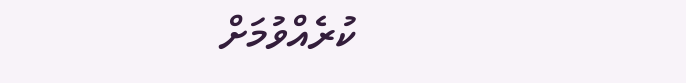ކުރެއްވުމަށް